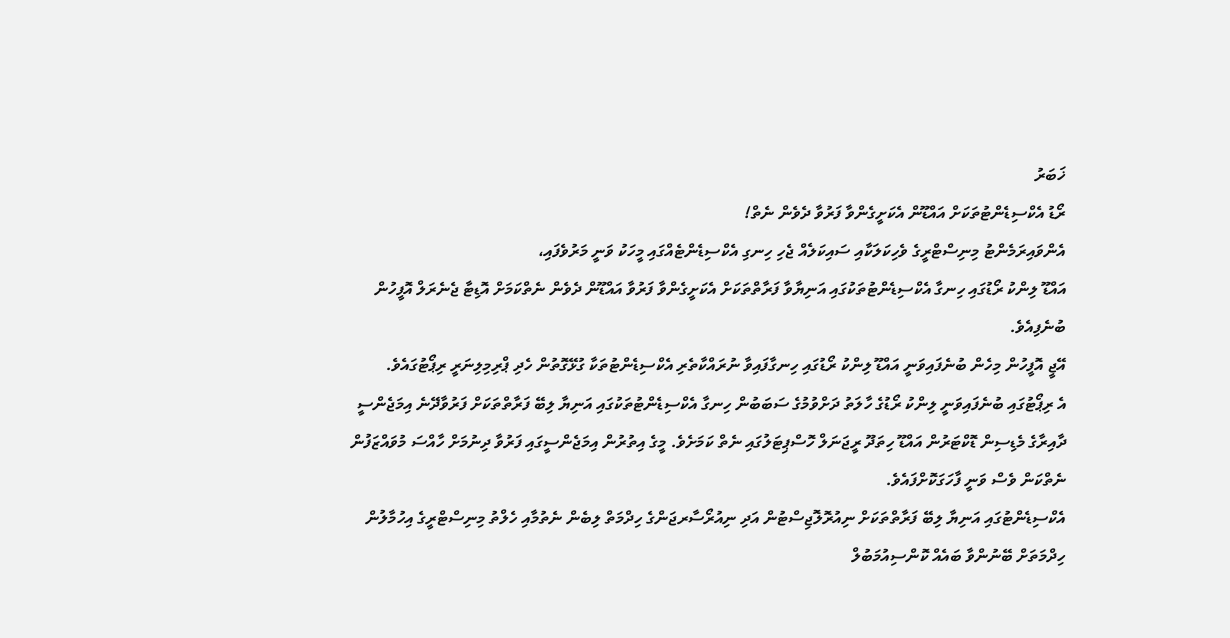ޚަބަރު
ރޯޑު އެކްސިޑެންޓުތަކަށް އައްޑޫން އެކަށީގެންވާ ފަރުވާ ދެވެން ނެތް!
އެންވައިރަމެންޓު މިނިސްޓްރީގެ ވެހިކަލަކާއި ސައިކަލެއް ޖެހި ހިނގި އެކްސިޑެންޓެއްގައި މީހަކު ވަނީ މަރުވެފައި،
އައްޑޫ ލިންކު ރޯޑުގައި ހިނގާ އެކްސިޑެންޓުތަކުގައި އަނިޔާވާ ފަރާތްތަކަށް އެކަށީގެންވާ ފަރުވާ އައްޑޫން ދެވެން ނެތްކަމަށް އޮޑިޓާ ޖެނެރަލް އޮފީހުން ބުނެފިއެވެ.
އޭޖީ އޮފީހުން މިހެން ބުނެފައިވަނީ އައްޑޫ ލިންކު ރޯޑުގައި ހިނގާފައިވާ ނުރައްކާތެރި އެކްސިޑެންޓުތަކާ ގުޅޭގޮތުން ހެދި ޕްރިމިލިނަރީ ރިޕޯޓުގައެވެ.
އެ ރިޕޯޓުގައި ބުނެފައިވަނީ ލިންކު ރޯޑުގެ ހާލަތު ދަށްވުމުގެ ސަބަބުން ހިނގާ އެކްސިޑެންޓުތަކުގައި އަނިޔާ ލިބޭ ފަރާތްތަކަށް ފަރުވާދޭނެ އިމަޖެންސީ ދާއިރާގެ މެޑިސިން ޑޮކްޓަރުން އައްޑޫ ހިތަދޫ ރީޖަނަލް ހޮސްޕިޓަލުގައި ނެތް ކަމަށެވެ. މީގެ އިތުރުން އިމަޖެންސީގައި ފަރުވާ ދިނުމަށް ހާއްސަ މުވައްޒަފުން ނެތްކަން ވެސް ވަނީ ފާހަގަކޮށްފައެވެ.
އެކްސިޑެންޓުގައި އަނިޔާ ލިބޭ ފަރާތްތަކަށް ނިއުރޮލޮޖިސްޓުން އަދި ނިއުރޯސާރޖަންގެ ހިދްމަތް ލިބެން ނެތުމާއި ހެލްތު މިނިސްޓްރީގެ އިހުމާލުން ހިދްމަތަށް ބޭނުންވާ ބައެއް ކޮންސިއުމަބުލް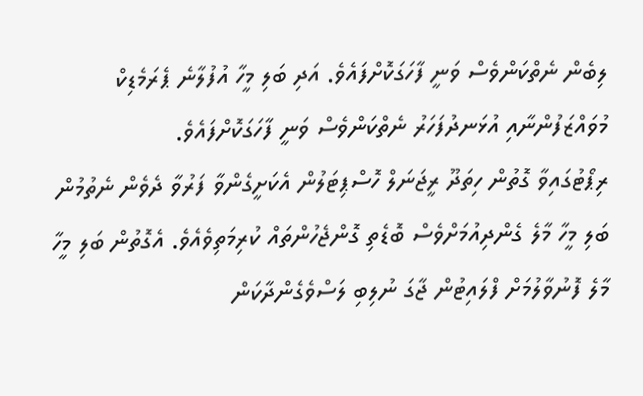ލިބެން ނެތްކަންވެސް ވަނީ ފާހަގަކޮށްފައެވެ. އަދި ބަލި މީހާ އުފުލާނެ ޕެރަމެޑިކް މުވައްޒަފުންނާއި އުޅަނދުފަހަރު ނެތްކަންވެސް ވަނީ ފާހަގަކޮށްފައެވެ.
ރިޕޯޓުގައިވާ ގޮތުން ހިތަދޫ ރީޖަނަލް ހޮސްޕިޓަލުން އެކަށީގެންވާ ފަރުވާ ދެވެން ނެތުމުން ބަލި މީހާ މާލެ ގެންދިއުމަށްވެސް ބޮޑެތި ގޮންޖެހުންތައް ކުރިމަތިވެއެވެ. އެގޮތުން ބަލި މީހާ މާލެ ފޮނުވާލުމަށް ފްލައިޓުން ޖާގަ ނުލިބި ލަސްވެގެންދާކަން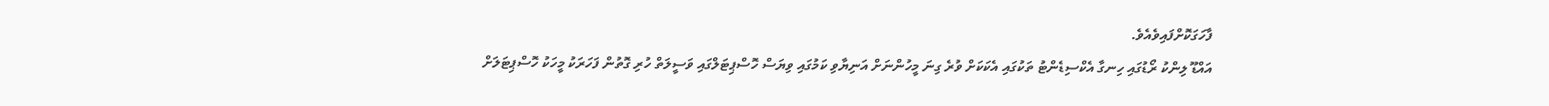ފާހަގަކޮށްފައިވެއެވެ.
އައްޑޫ ލިންކު ރޯޑުގައި ހިނގާ އެކްސިޑެންޓު ތަކުގައި އެކަކަށް ވުރެ ގިނަ މީހުންނަށް އަނިޔާވި ކަމުގައި ވިޔަސް ހޮސްޕިޓަލްގައި ވަސީލަތް ހުރި ގޮތުން ފަހަރަކު މީހަކު ހޮސްޕިޓަލަށް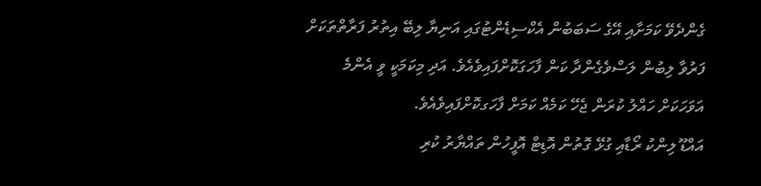ގެންދެވޭ ކަމަށާއި އޭގެ ސަބަބުން އެކްސިޑެންޓުގައި އަނިޔާ ލިބޭ އިތުރު ފަރާތްތަކަށް ފަރުވާ ލިބުން ލަސްވެގެންދާ ކަން ފާހަގަކޮށްފައިވެއެވެ. އަދި މިކަމަކީ ވީ އެންމެ އަވަހަކަށް ހައްލު ކުރަން ޖެހޭ ކަމެއް ކަމަށް ފާހަގކޮށްފައިވެއެވެ.
އައްޑޫ ލިންކު ރޯޑާއި ގުޅޭ ގޮތުން އޮޑިޓް އޮފީހުން ތައްޔާރު ކުރި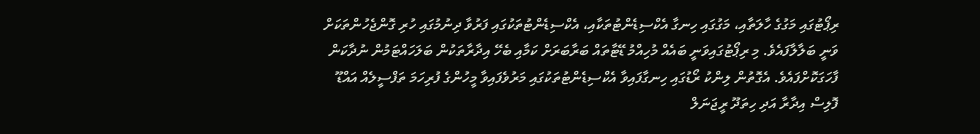ރިޕޯޓުގައި މަގުގެ ހާލަތާއި، މަގުގައި ހިނގާ އެކްސިޑެންޓުތަކާއި، އެކްސިޑެންޓުތަކުގައި ފަރުވާ ދިނުމުގައި ހުރި ގޮންޖެހުންތަކަށް ވަނީ ބަލާލާފައެވެ. މި ރިޕޯޓުގައިވަނީ ބައެއް މުހިއްމު ޑޭޓާތައް ބަރާބަރަށް ކަމާއި ބެހޭ އިދާރާތަކުން ބަލަހައްޓަމުން ނުދާކަން ފާހަގަކޮށްފައެވެ. އެގޮތުން ލިންކު ރޯޑުގައި ހިނގާފައިވާ އެކްސިޑެންޓުތަކުގައި މަރުވެފައިވާ މީހުންގެ ފުރިހަމަ ތަފްސީލެއް އައްޑޫ ފޮލިސް އިދާރާ އަދި ހިތަދޫ ރީޖަނަލް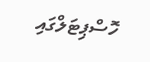ހޮސްޕިޓަލްގައި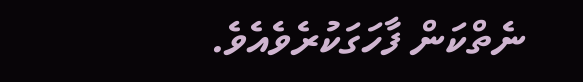ނެތްކަން ފާހަގަކުރެވެއެވެ.